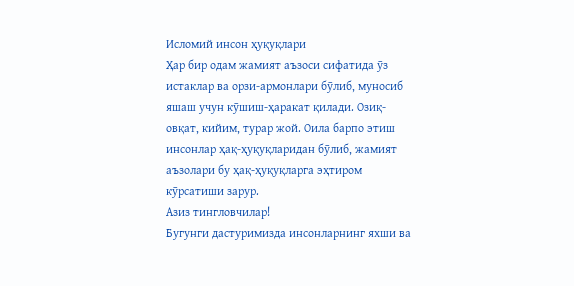Исломий инсон ҳуқуқлари
Ҳар бир одам жамият аъзоси сифатида ӯз истаклар ва орзи-армонлари бӯлиб, муносиб яшаш учун кӯшиш-ҳаракат қилади. Озиқ-овқат, кийим, турар жой. Оила барпо этиш инсонлар ҳақ-ҳуқуқларидан бӯлиб, жамият аъзолари бу ҳақ-ҳуқуқларга эҳтиром кӯрсатиши зарур.
Азиз тингловчилар!
Бугунги дастуримизда инсонларнинг яхши ва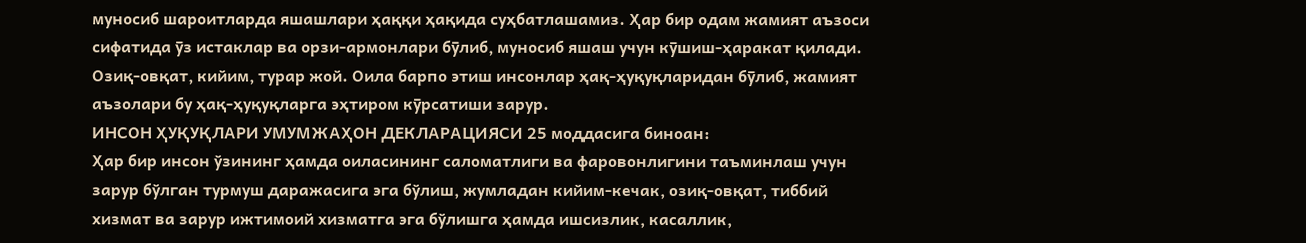муносиб шароитларда яшашлари ҳаққи ҳақида суҳбатлашамиз. Ҳар бир одам жамият аъзоси сифатида ӯз истаклар ва орзи-армонлари бӯлиб, муносиб яшаш учун кӯшиш-ҳаракат қилади. Озиқ-овқат, кийим, турар жой. Оила барпо этиш инсонлар ҳақ-ҳуқуқларидан бӯлиб, жамият аъзолари бу ҳақ-ҳуқуқларга эҳтиром кӯрсатиши зарур.
ИНСОН ҲУҚУҚЛАРИ УМУМЖАҲОН ДЕКЛАРАЦИЯСИ 25 моддасига биноан:
Ҳар бир инсон ўзининг ҳамда оиласининг саломатлиги ва фаровонлигини таъминлаш учун зарур бўлган турмуш даражасига эга бўлиш, жумладан кийим-кечак, озиқ-овқат, тиббий хизмат ва зарур ижтимоий хизматга эга бўлишга ҳамда ишсизлик, касаллик,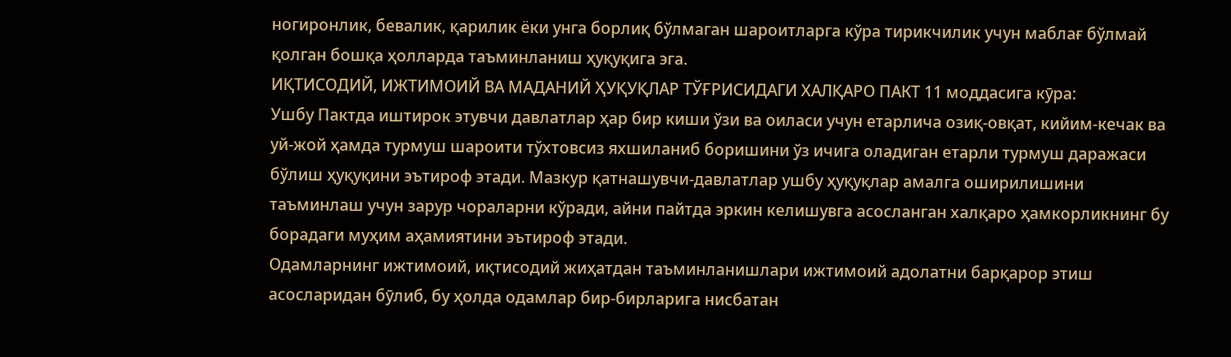ногиронлик, бевалик, қарилик ёки унга борлиқ бўлмаган шароитларга кўра тирикчилик учун маблағ бўлмай қолган бошқа ҳолларда таъминланиш ҳуқуқига эга.
ИҚТИСОДИЙ, ИЖТИМОИЙ ВА МАДАНИЙ ҲУҚУҚЛАР ТЎҒРИСИДАГИ ХАЛҚАРО ПАКТ 11 моддасига кӯра:
Ушбу Пактда иштирок этувчи давлатлар ҳар бир киши ўзи ва оиласи учун етарлича озиқ-овқат, кийим-кечак ва уй-жой ҳамда турмуш шароити тўхтовсиз яхшиланиб боришини ўз ичига оладиган етарли турмуш даражаси бўлиш ҳуқуқини эътироф этади. Мазкур қатнашувчи-давлатлар ушбу ҳуқуқлар амалга оширилишини таъминлаш учун зарур чораларни кўради, айни пайтда эркин келишувга асосланган халқаро ҳамкорликнинг бу борадаги муҳим аҳамиятини эътироф этади.
Одамларнинг ижтимоий, иқтисодий жиҳатдан таъминланишлари ижтимоий адолатни барқарор этиш асосларидан бӯлиб, бу ҳолда одамлар бир-бирларига нисбатан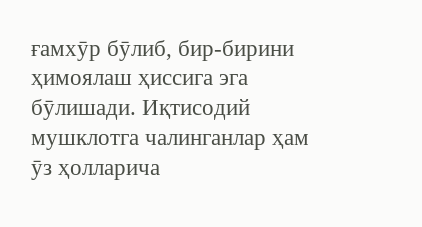ғамхӯр бӯлиб, бир-бирини ҳимоялаш ҳиссига эга бӯлишади. Иқтисодий мушклотга чалинганлар ҳам ӯз ҳолларича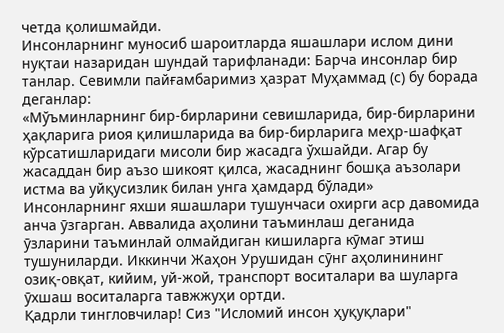четда қолишмайди.
Инсонларнинг муносиб шароитларда яшашлари ислом дини нуқтаи назаридан шундай тарифланади: Барча инсонлар бир танлар. Севимли пайғамбаримиз ҳазрат Муҳаммад (с) бу борада деганлар:
«Мўъминларнинг бир-бирларини севишларида, бир-бирларини ҳақларига риоя қилишларида ва бир-бирларига меҳр-шафқат кўрсатишларидаги мисоли бир жасадга ўхшайди. Агар бу жасаддан бир аъзо шикоят қилса, жасаднинг бошқа аъзолари истма ва уйқусизлик билан унга ҳамдард бўлади»
Инсонларнинг яхши яшашлари тушунчаси охирги аср давомида анча ӯзгарган. Аввалида аҳолини таъминлаш деганида ӯзларини таъминлай олмайдиган кишиларга кӯмаг этиш тушуниларди. Иккинчи Жаҳон Урушидан сӯнг аҳолинининг озиқ-овқат, кийим, уй-жой, транспорт воситалари ва шуларга ӯхшаш воситаларга тавжжуҳи ортди.
Қадрли тингловчилар! Сиз "Исломий инсон ҳуқуқлари"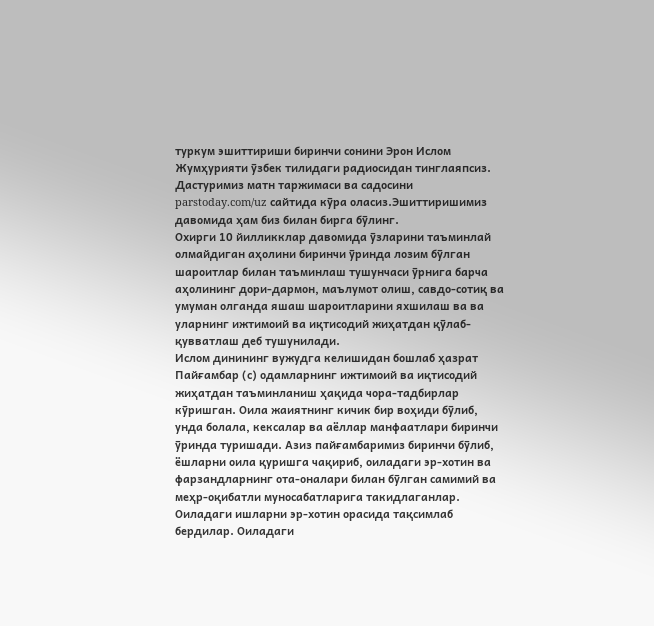туркум эшиттириши биринчи сонини Эрон Ислом Жумҳурияти ӯзбек тилидаги радиосидан тинглаяпсиз. Дастуримиз матн таржимаси ва садосини parstoday.com/uz сайтида кӯра оласиз.Эшиттиришимиз давомида ҳам биз билан бирга бӯлинг.
Охирги 10 йилликклар давомида ӯзларини таъминлай олмайдиган аҳолини биринчи ӯринда лозим бӯлган шароитлар билан таъминлаш тушунчаси ӯрнига барча аҳолининг дори-дармон, маълумот олиш, савдо-сотиқ ва умуман олганда яшаш шароитларини яхшилаш ва ва уларнинг ижтимоий ва иқтисодий жиҳатдан қӯлаб-қувватлаш деб тушунилади.
Ислом динининг вужудга келишидан бошлаб ҳазрат Пайғамбар (с) одамларнинг ижтимоий ва иқтисодий жиҳатдан таъминланиш ҳақида чора-тадбирлар кӯришган. Оила жаиятнинг кичик бир воҳиди бӯлиб, унда болала, кексалар ва аёллар манфаатлари биринчи ӯринда туришади. Азиз пайғамбаримиз биринчи бӯлиб, ёшларни оила қуришга чақириб, оиладаги эр-хотин ва фарзандларнинг ота-оналари билан бӯлган самимий ва меҳр-оқибатли муносабатларига такидлаганлар.
Оиладаги ишларни эр-хотин орасида тақсимлаб бердилар. Оиладаги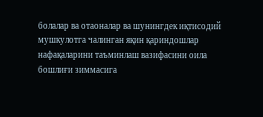болалар ва отаоналар ва шунингдек иқтисодий мушкулотга чалинган яқин қариндошлар нафақаларини таъминлаш вазифасини оила бошлиғи зиммасига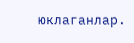юклаганлар.